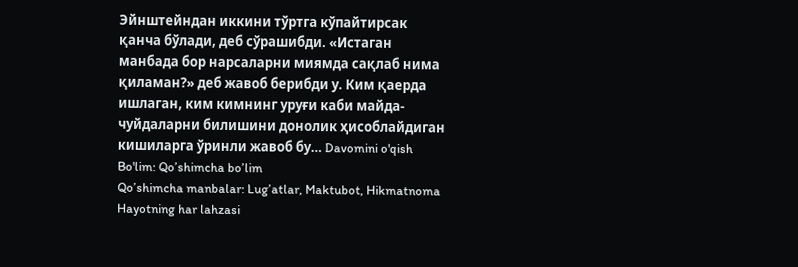Эйнштейндан иккини тўртга кўпайтирсак қанча бўлади, деб сўрашибди. «Истаган манбада бор нарсаларни миямда сақлаб нима қиламан?» деб жавоб берибди у. Ким қаерда ишлаган, ким кимнинг уруғи каби майда-чуйдаларни билишини донолик ҳисоблайдиган кишиларга ўринли жавоб бу… Davomini o'qish
Bo'lim: Qo’shimcha bo’lim
Qo’shimcha manbalar: Lug’atlar, Maktubot, Hikmatnoma
Hayotning har lahzasi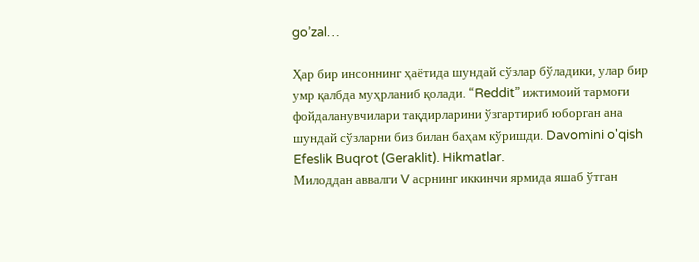go’zal…

Ҳар бир инсоннинг ҳаётида шундай сўзлар бўладики, улар бир умр қалбда муҳрланиб қолади. “Reddit” ижтимоий тармоғи фойдаланувчилари тақдирларини ўзгартириб юборган ана шундай сўзларни биз билан баҳам кўришди. Davomini o'qish
Efeslik Buqrot (Geraklit). Hikmatlar.
Милоддан аввалги V асрнинг иккинчи ярмида яшаб ўтган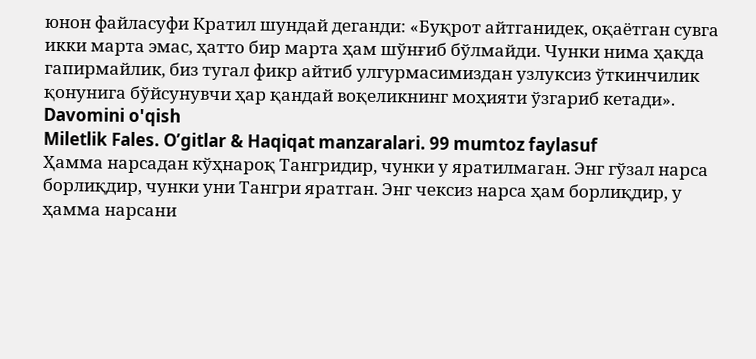юнон файласуфи Кратил шундай деганди: «Буқрот айтганидек, оқаётган сувга икки марта эмас, ҳатто бир марта ҳам шўнғиб бўлмайди. Чунки нима ҳақда гапирмайлик, биз тугал фикр айтиб улгурмасимиздан узлуксиз ўткинчилик қонунига бўйсунувчи ҳар қандай воқеликнинг моҳияти ўзгариб кетади». Davomini o'qish
Miletlik Fales. O’gitlar & Haqiqat manzaralari. 99 mumtoz faylasuf
Ҳамма нарсадан кўҳнароқ Тангридир, чунки у яратилмаган. Энг гўзал нарса борлиқдир, чунки уни Тангри яратган. Энг чексиз нарса ҳам борлиқдир, у ҳамма нарсани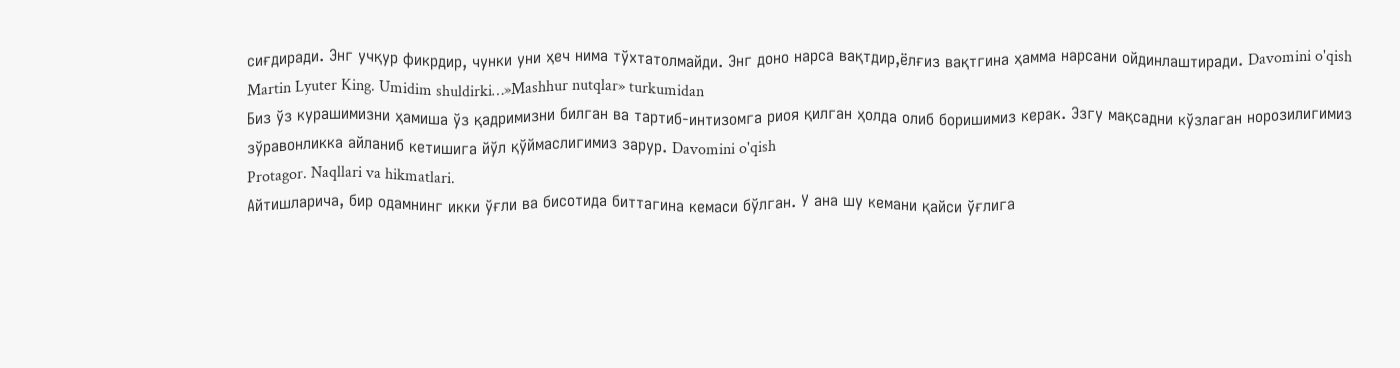сиғдиради. Энг учқур фикрдир, чунки уни ҳеч нима тўхтатолмайди. Энг доно нарса вақтдир,ёлғиз вақтгина ҳамма нарсани ойдинлаштиради. Davomini o'qish
Martin Lyuter King. Umidim shuldirki…»Mashhur nutqlar» turkumidan
Биз ўз курашимизни ҳамиша ўз қадримизни билган ва тартиб-интизомга риоя қилган ҳолда олиб боришимиз керак. Эзгу мақсадни кўзлаган норозилигимиз зўравонликка айланиб кетишига йўл қўймаслигимиз зарур. Davomini o'qish
Protagor. Naqllari va hikmatlari.
Айтишларича, бир одамнинг икки ўғли ва бисотида биттагина кемаси бўлган. У ана шу кемани қайси ўғлига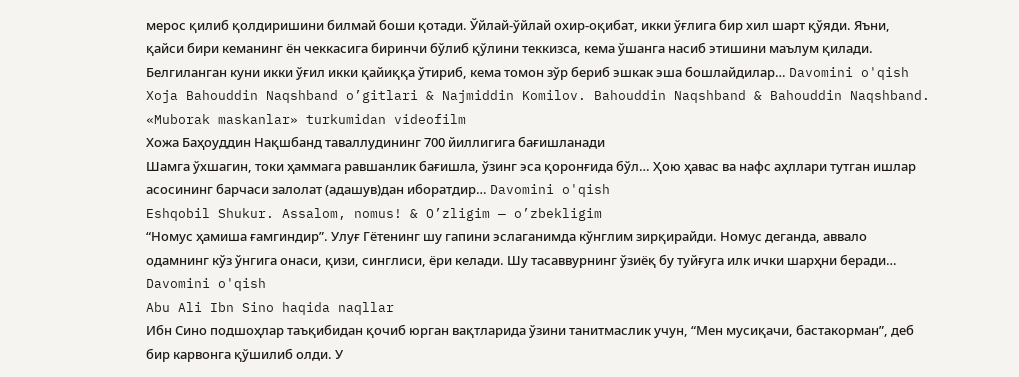мерос қилиб қолдиришини билмай боши қотади. Ўйлай-ўйлай охир-оқибат, икки ўғлига бир хил шарт қўяди. Яъни, қайси бири кеманинг ён чеккасига биринчи бўлиб қўлини теккизса, кема ўшанга насиб этишини маълум қилади. Белгиланган куни икки ўғил икки қайиққа ўтириб, кема томон зўр бериб эшкак эша бошлайдилар… Davomini o'qish
Xoja Bahouddin Naqshband o’gitlari & Najmiddin Komilov. Bahouddin Naqshband & Bahouddin Naqshband. «Muborak maskanlar» turkumidan videofilm
Хожа Баҳоуддин Нақшбанд таваллудининг 700 йиллигига бағишланади
Шамга ўхшагин, токи ҳаммага равшанлик бағишла, ўзинг эса қоронғида бўл… Ҳою ҳавас ва нафс аҳллари тутган ишлар асосининг барчаси залолат (адашув)дан иборатдир… Davomini o'qish
Eshqobil Shukur. Assalom, nomus! & O’zligim — o’zbekligim
“Номус ҳамиша ғамгиндир”. Улуғ Гётенинг шу гапини эслаганимда кўнглим зирқирайди. Номус деганда, аввало одамнинг кўз ўнгига онаси, қизи, синглиси, ёри келади. Шу тасаввурнинг ўзиёқ бу туйғуга илк ички шарҳни беради… Davomini o'qish
Abu Ali Ibn Sino haqida naqllar
Ибн Сино подшоҳлар таъқибидан қочиб юрган вақтларида ўзини танитмаслик учун, “Мен мусиқачи, бастакорман”, деб бир карвонга қўшилиб олди. У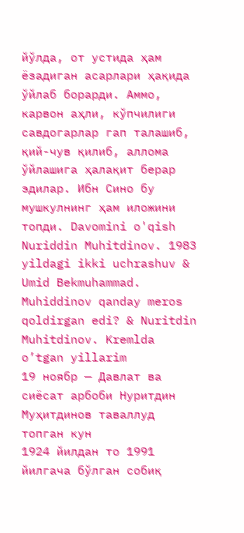йўлда, от устида ҳам ёзадиган асарлари ҳақида ўйлаб борарди. Аммо, карвон аҳли, кўпчилиги савдогарлар гап талашиб, қий-чув қилиб, аллома ўйлашига ҳалақит берар эдилар. Ибн Сино бу мушкулнинг ҳам иложини топди. Davomini o'qish
Nuriddin Muhitdinov. 1983 yildagi ikki uchrashuv & Umid Bekmuhammad. Muhiddinov qanday meros qoldirgan edi? & Nuritdin Muhitdinov. Kremlda o’tgan yillarim
19 ноябр — Давлат ва сиёсат арбоби Нуритдин Муҳитдинов таваллуд топган кун
1924 йилдан то 1991 йилгача бўлган собиқ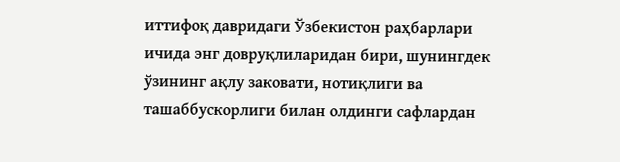иттифоқ давридаги Ўзбекистон раҳбарлари ичида энг довруқлиларидан бири, шунингдек ўзининг ақлу заковати, нотиқлиги ва ташаббускорлиги билан олдинги сафлардан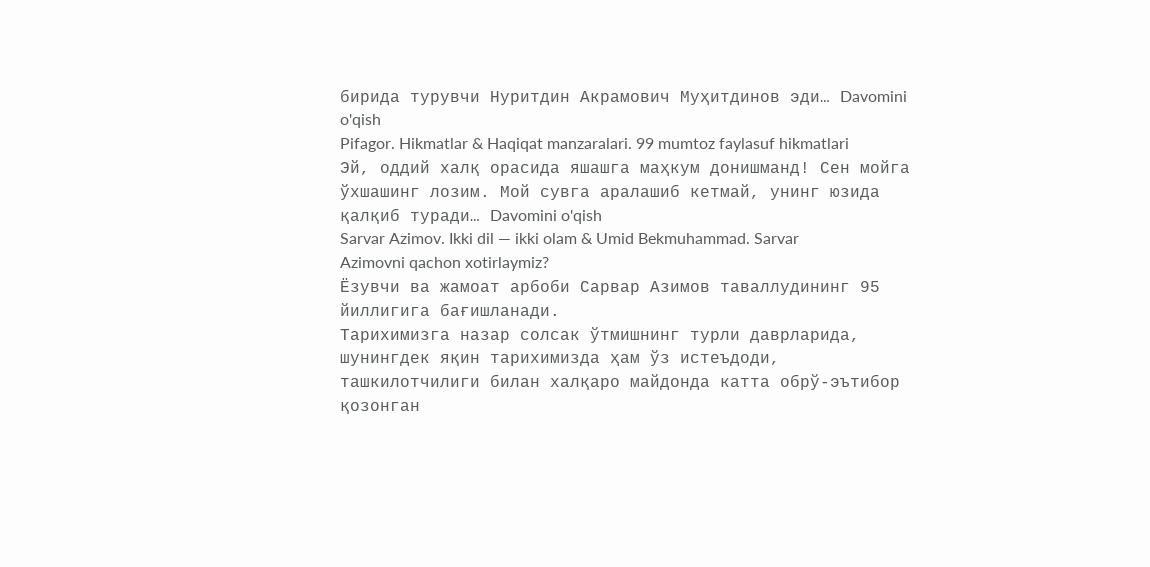бирида турувчи Нуритдин Акрамович Муҳитдинов эди… Davomini o'qish
Pifagor. Hikmatlar & Haqiqat manzaralari. 99 mumtoz faylasuf hikmatlari
Эй, оддий халқ орасида яшашга маҳкум донишманд! Сен мойга ўхшашинг лозим. Мой сувга аралашиб кетмай, унинг юзида қалқиб туради… Davomini o'qish
Sarvar Azimov. Ikki dil — ikki olam & Umid Bekmuhammad. Sarvar Azimovni qachon xotirlaymiz?
Ёзувчи ва жамоат арбоби Сарвар Азимов таваллудининг 95 йиллигига бағишланади.
Тарихимизга назар солсак ўтмишнинг турли даврларида, шунингдек яқин тарихимизда ҳам ўз истеъдоди, ташкилотчилиги билан халқаро майдонда катта обрў-эътибор қозонган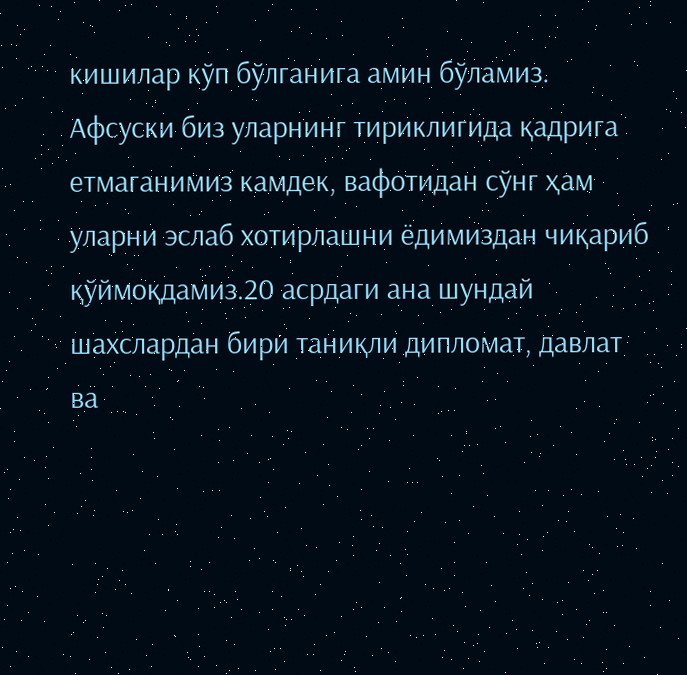кишилар кўп бўлганига амин бўламиз. Афсуски биз уларнинг тириклигида қадрига етмаганимиз камдек, вафотидан сўнг ҳам уларни эслаб хотирлашни ёдимиздан чиқариб қўймоқдамиз.20 асрдаги ана шундай шахслардан бири таниқли дипломат, давлат ва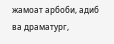жамоат арбоби, адиб ва драматург,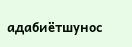адабиётшунос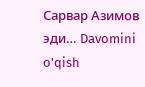Сарвар Азимов эди… Davomini o'qish